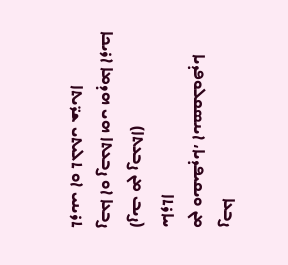ܨܒܥܐ
ܡܢ ܘܝܩܝܦܕܝܐ، ܐܝܢܣܩܠܘܦܕܝܐ ܚܐܪܬܐ
(ܨܝܒ ܡܢ ܨܒܥܬܐ)
ܨܒܥܐ ܐܘ ܨܒܥܬܐ ܗܝ ܗܕܡܐ ܐܪܝܟܐ ܬܪܝܢܝ ܐܘ ܬܠܝܬܝ ܫܪ̈ܝܬܐ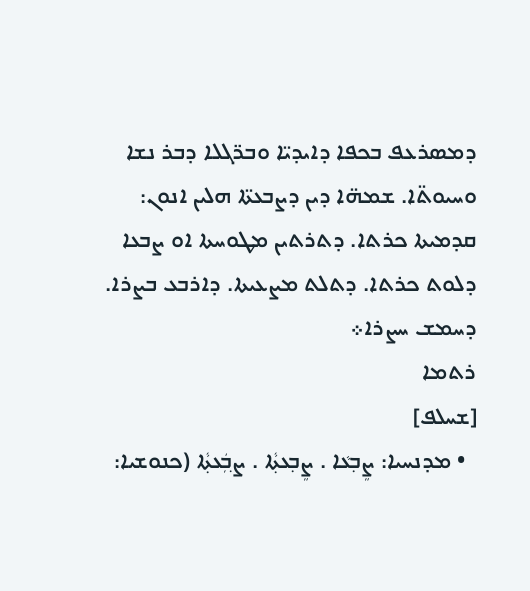ܕܡܣܪܥܦ ܒܟܦܐ ܕܐܝܕܝ̈ܐ ܘܒܪ̈ܓܠܐ ܕܒܪ ܢܫܐ ܘܚܝܘܬ̈ܐ. ܫܡܗ̈ܐ ܕܝܢ ܕܨܒܥܬ̈ܐ ܗܠܝܢ ܐܢܘܢ: ܩܕܡܝܬܐ ܟܪܬܐ. ܕܬܪܬܝܢ ܡܛܘܚܬܐ ܐܘ ܨܒܥܐ ܕܠܘܬ ܟܪܬܐ. ܕܬܠܬ ܡܨܥܝܬܐ. ܕܐܪܒܥ ܒܨܪܐ. ܕܚܡܫ ܚܨܪܐ܀
ܪܬܡܐ
[ܫܚܠܦ]
  • ܡܕܢܚܝܐ: ܨܸܒ݂ܥܵܐ . ܨܸܒ݂ܥܬ݂ܵܐ . ܨܒ݂ܲܥܬ݂ܵܐ (ܟܢܘܫܝܐ: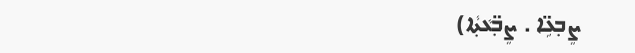ܨܸܒ݂ܥܹ̈ܐ . ܨܸܒ݂̈ܥܵܬ݂ܵܐ)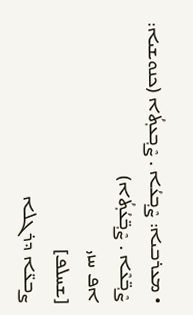• ܡܥܪܒܝܐ: ܨܶܒ̥ܥܳܐ . ܨܶܒ̥ܥܬ̥ܳܐ (ܟܢܘܫܝܐ: ܨܶܒ̥̈ܥܶܐ . ܨܶܒ̥̈ܥܳܬ̥ܳܐ)
ܐܦ ܚܙܝ
[ܫܚܠܦ]
ܨܒܥ̈ܐ ܕܪܓܠܐ